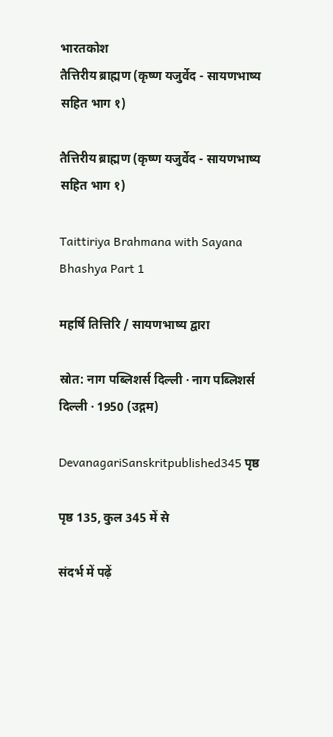भारतकोश
तैत्तिरीय ब्राह्मण (कृष्ण यजुर्वेद - सायणभाष्य सहित भाग १)

तैत्तिरीय ब्राह्मण (कृष्ण यजुर्वेद - सायणभाष्य सहित भाग १)

Taittiriya Brahmana with Sayana Bhashya Part 1

महर्षि तित्तिरि / सायणभाष्य द्वारा

स्रोत: नाग पब्लिशर्स दिल्ली · नाग पब्लिशर्स दिल्ली · 1950 (उद्गम)

DevanagariSanskritpublished345 पृष्ठ

पृष्ठ 135, कुल 345 में से

संदर्भ में पढ़ें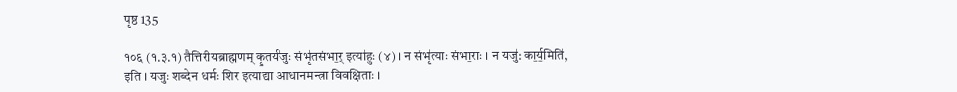पृष्ठ 135

१०६ (१.३.१) तैत्तिरीयब्राह्मणम् कृ॒तर्य॑जुः संभृ॑तसंभा॒र् इत्या॑हुः (४) । न संभृ॑त्याः संभा॒राः । न यजु॑: का॒र्य॒मिति॑, इति । यजुः शब्देन धर्मः शिर इत्याद्या आधानमन्त्रा विवक्षिताः ।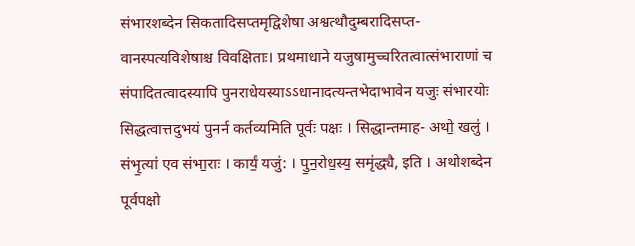संभारशब्देन सिकतादिसप्तमृद्विशेषा अश्वत्थौदुम्बरादिसप्त- वानस्पत्यविशेषाश्च विवक्षिताः। प्रथमाधाने यजुषामुच्चरितत्वात्संभाराणां च संपादितत्वादस्यापि पुनराधेयस्याऽऽधानादत्यन्तभेदाभावेन यजुः संभारयोः सिद्धत्वात्तदुभयं पुनर्न कर्तव्यमिति पूर्वः पक्षः । सिद्धान्तमाह- अथो॒ खलु॑ । संभृ॒त्या॑ एव संभा॒राः । कार्यं॒ यजु॑: । पु॒न॒रोध॒स्य॒ समृ॑द्ध्यै, इति । अथोशब्देन पूर्वपक्षो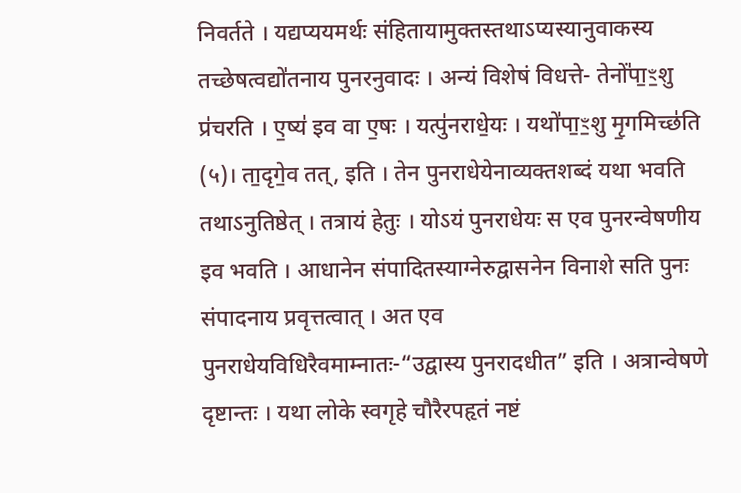निवर्तते । यद्यप्ययमर्थः संहितायामुक्तस्तथाऽप्यस्यानुवाकस्य तच्छेषत्वद्यो॑तनाय पुनरनुवादः । अन्यं विशेषं विधत्ते- तेनों॑पा॒ꣳ॒शु प्र॑चरति । ए॒ष्य॑ इव वा ए॒षः । यत्पु॑नराधे॒यः । यथो॑पा॒ꣳ॒शु मृ॒गमिच्छ॑ति (५)। ता॒दृगे॒व तत्, इति । तेन पुनराधेयेनाव्यक्तशब्दं यथा भवति तथाऽनुतिष्ठेत् । तत्रायं हेतुः । योऽयं पुनराधेयः स एव पुनरन्वेषणीय इव भवति । आधानेन संपादितस्याग्नेरुद्वासनेन विनाशे सति पुनः संपादनाय प्रवृत्तत्वात् । अत एव पुनराधेयविधिरैवमाम्नातः-“उद्वास्य पुनरादधीत” इति । अत्रान्वेषणे दृष्टान्तः । यथा लोके स्वगृहे चौरैरपहृतं नष्टं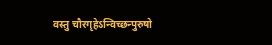वस्तु चौरगृहेऽन्विच्छन्पुरुषो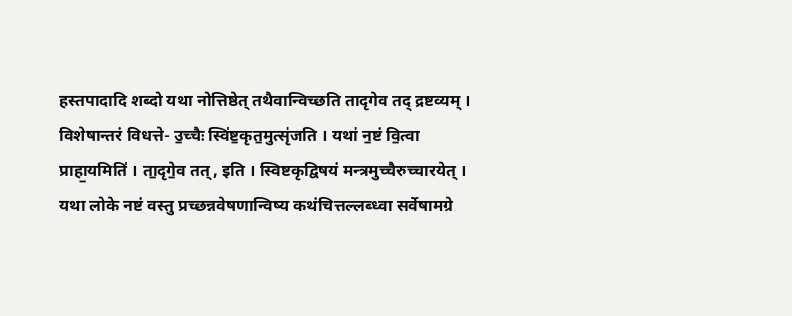हस्तपादादि शब्दो यथा नोत्तिष्ठेत् तथैवान्विच्छति तादृगेव तद् द्रष्टव्यम् । विशेषान्तरं विधत्ते- उ॒च्चैः स्वि॑ष्ट॒कृत॒मुत्सृ॑जति । यथा॑ न॒ष्टं वि॒त्वा प्राहा॒यमिति॑ । ता॒दृगे॒व तत्, इति । स्विष्टकृद्विषयं मन्त्रमुच्चैरुच्चारयेत् । यथा लोके नष्टं वस्तु प्रच्छन्नवेषणान्विष्य कथंचित्तल्लब्ध्वा सर्वेषामग्रे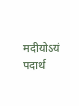मदीयोऽयं पदार्थ